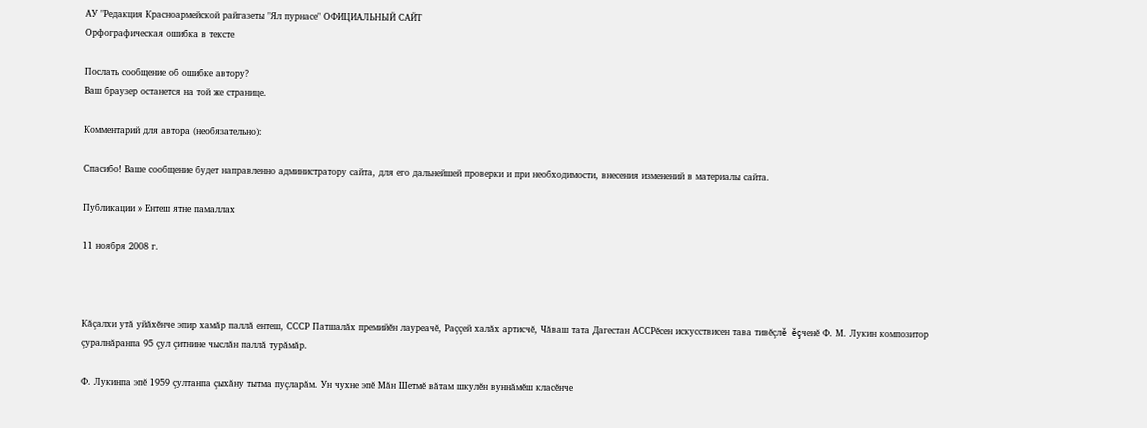АУ "Редакция Красноармейской райгазеты "Ял пурнасе" ОФИЦИАЛЬНЫЙ САЙТ
Орфографическая ошибка в тексте

Послать сообщение об ошибке автору?
Ваш браузер останется на той же странице.

Комментарий для автора (необязательно):

Спасибо! Ваше сообщение будет направленно администратору сайта, для его дальнейшей проверки и при необходимости, внесения изменений в материалы сайта.

Публикации » Ентеш ятне памаллах

11 ноября 2008 г.



Кăçалхи утă уйăхĕнче эпир хамăр паллă ентеш, СССР Патшалăх премийĕн лауреачĕ, Раççей халăх артисчĕ, Чăваш тата Дагестан АССРĕсен искусствисен тава тивĕçлĕ ĕçченĕ Ф. М. Лукин композитор çуралнăранпа 95 çул çитнине чыслăн паллă турăмăр.

Ф. Лукинпа эпĕ 1959 çултанпа çыхăну тытма пуçларăм. Ун чухне эпĕ Мăн Шетмĕ вăтам шкулĕн вуннăмĕш класĕнче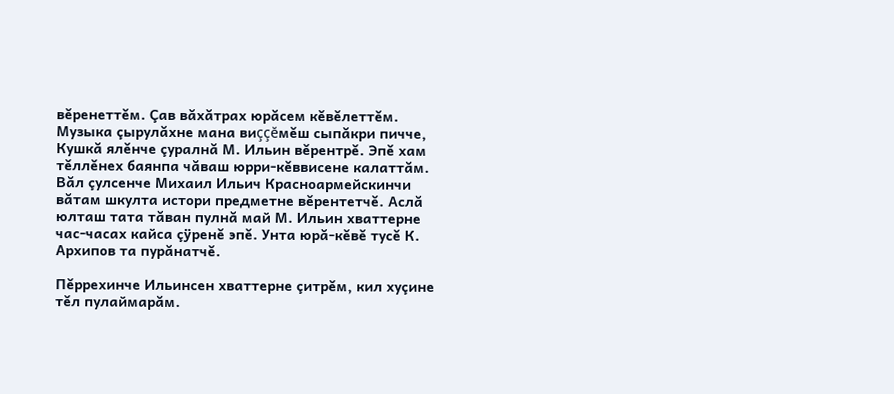вĕренеттĕм. Çав вăхăтрах юрăсем кĕвĕлеттĕм. Музыка çырулăхне мана виççĕмĕш сыпăкри пичче, Кушкă ялĕнче çуралнă М. Ильин вĕрентрĕ. Эпĕ хам тĕллĕнех баянпа чăваш юрри-кĕввисене калаттăм. Вăл çулсенче Михаил Ильич Красноармейскинчи вăтам шкулта истори предметне вĕрентетчĕ. Аслă юлташ тата тăван пулнă май М. Ильин хваттерне час-часах кайса çÿренĕ эпĕ. Унта юрă-кĕвĕ тусĕ К. Архипов та пурăнатчĕ.

Пĕррехинче Ильинсен хваттерне çитрĕм, кил хуçине тĕл пулаймарăм.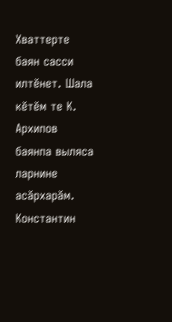Хваттерте баян сасси илтĕнет. Шала кĕтĕм те К. Архипов баянпа выляса ларнине асăрхарăм. Константин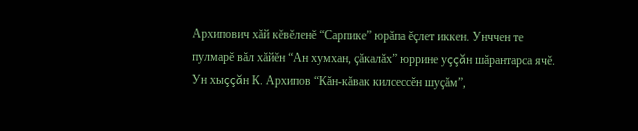Архипович хăй кĕвĕленĕ “Сарпике” юрăпа ĕçлет иккен. Унччен те пулмарĕ вăл хăйĕн “Ан хумхан, çăкалăх” юррине уççăн шăрантарса ячĕ. Ун хыççăн К. Архипов “Кăн-кăвак килсессĕн шуçăм”,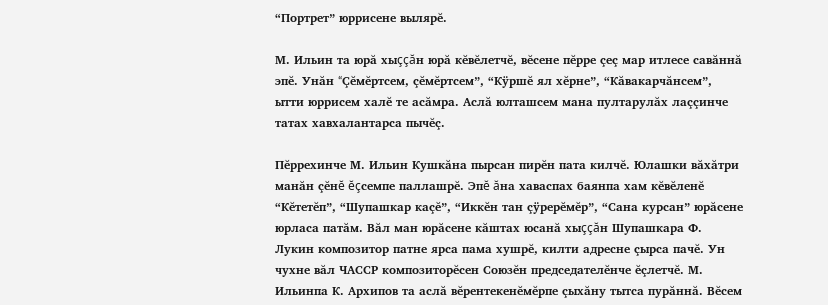“Портрет” юррисене вылярĕ.

М. Ильин та юрă хыççăн юрă кĕвĕлетчĕ, вĕсене пĕрре çеç мар итлесе савăннă эпĕ. Унăн “Çĕмĕртсем, çĕмĕртсем”, “Кÿршĕ ял хĕрне”, “Кăвакарчăнсем”, ытти юррисем халĕ те асăмра. Аслă юлташсем мана пултарулăх лаççинче татах хавхалантарса пычĕç.

Пĕррехинче М. Ильин Кушкăна пырсан пирĕн пата килчĕ. Юлашки вăхăтри манăн çĕнĕ ĕçсемпе паллашрĕ. Эпĕ ăна хаваспах баянпа хам кĕвĕленĕ “Кĕтетĕп”, “Шупашкар каçĕ”, “Иккĕн тан çÿрерĕмĕр”, “Сана курсан” юрăсене юрласа патăм. Вăл ман юрăсене кăштах юсанă хыççăн Шупашкара Ф. Лукин композитор патне ярса пама хушрĕ, килти адресне çырса пачĕ. Ун чухне вăл ЧАССР композиторĕсен Союзĕн председателĕнче ĕçлетчĕ. М. Ильинпа К. Архипов та аслă вĕрентекенĕмĕрпе çыхăну тытса пурăннă. Вĕсем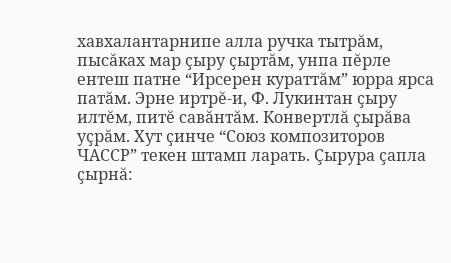хавхалантарнипе алла ручка тытрăм, пысăках мар çыру çыртăм, унпа пĕрле ентеш патне “Ирсерен кураттăм” юрра ярса патăм. Эрне иртрĕ-и, Ф. Лукинтан çыру илтĕм, питĕ савăнтăм. Конвертлă çырăва уçрăм. Хут çинче “Союз композиторов ЧАССР” текен штамп ларать. Çырура çапла çырнă: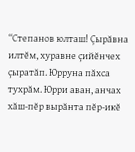“Степанов юлташ! Çырăвна илтĕм, хуравне çийĕнчех çыратăп. Юрруна пăхса тухрăм. Юрри аван, анчах хăш-пĕр вырăнта пĕр-икĕ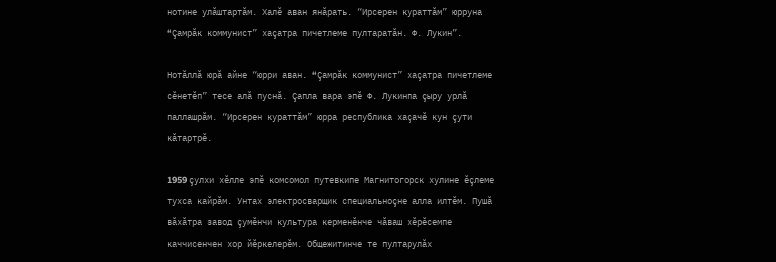нотине улăштартăм. Халĕ аван янăрать. “Ирсерен кураттăм” юрруна “Çамрăк коммунист” хаçатра пичетлеме пултаратăн. Ф. Лукин”.

Нотăллă юрă айне “юрри аван. “Çамрăк коммунист” хаçатра пичетлеме сĕнетĕп” тесе алă пуснă. Çапла вара эпĕ Ф. Лукинпа çыру урлă паллашрăм. “Ирсерен кураттăм” юрра республика хаçачĕ кун çути кăтартрĕ.

1959 çулхи хĕлле эпĕ комсомол путевкипе Магнитогорск хулине ĕçлеме тухса кайрăм. Унтах электросварщик специальноçне алла илтĕм. Пушă вăхăтра завод çумĕнчи культура керменĕнче чăваш хĕрĕсемпе каччисенчен хор йĕркелерĕм. Общежитинче те пултарулăх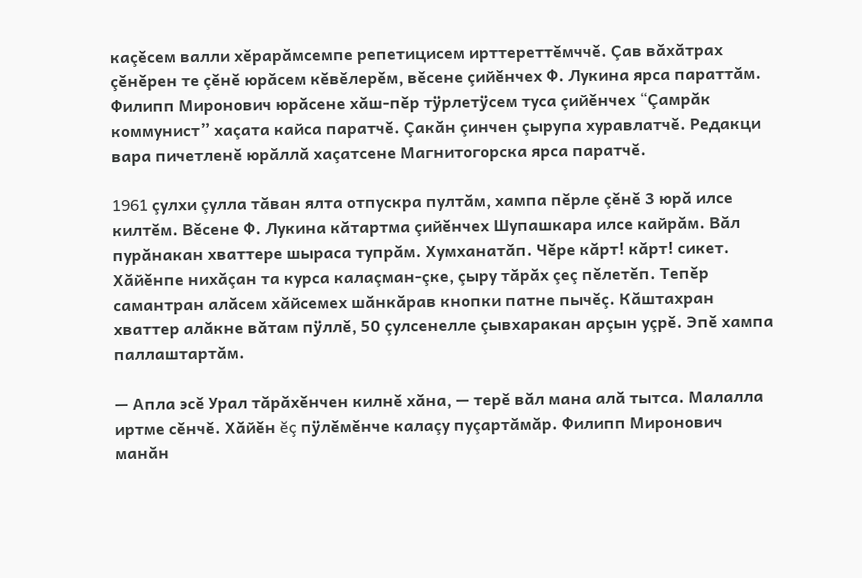каçĕсем валли хĕрарăмсемпе репетицисем ирттереттĕмччĕ. Çав вăхăтрах çĕнĕрен те çĕнĕ юрăсем кĕвĕлерĕм, вĕсене çийĕнчех Ф. Лукина ярса параттăм. Филипп Миронович юрăсене хăш-пĕр тÿрлетÿсем туса çийĕнчех “Çамрăк коммунист” хаçата кайса паратчĕ. Çакăн çинчен çырупа хуравлатчĕ. Редакци вара пичетленĕ юрăллă хаçатсене Магнитогорска ярса паратчĕ.

1961 çулхи çулла тăван ялта отпускра пултăм, хампа пĕрле çĕнĕ 3 юрă илсе килтĕм. Вĕсене Ф. Лукина кăтартма çийĕнчех Шупашкара илсе кайрăм. Вăл пурăнакан хваттере шыраса тупрăм. Хумханатăп. Чĕре кăрт! кăрт! сикет. Хăйĕнпе нихăçан та курса калаçман-çке, çыру тăрăх çеç пĕлетĕп. Тепĕр самантран алăсем хăйсемех шăнкăрав кнопки патне пычĕç. Кăштахран хваттер алăкне вăтам пÿллĕ, 50 çулсенелле çывхаракан арçын уçрĕ. Эпĕ хампа паллаштартăм.

— Апла эсĕ Урал тăрăхĕнчен килнĕ хăна, — терĕ вăл мана алă тытса. Малалла иртме сĕнчĕ. Хăйĕн ĕç пÿлĕмĕнче калаçу пуçартăмăр. Филипп Миронович манăн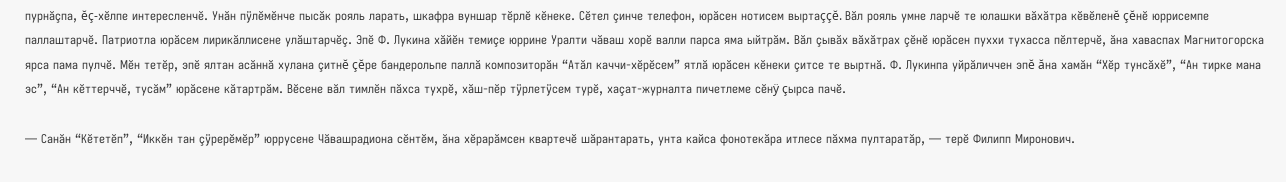пурнăçпа, ĕç-хĕлпе интересленчĕ. Унăн пÿлĕмĕнче пысăк рояль ларать, шкафра вуншар тĕрлĕ кĕнеке. Сĕтел çинче телефон, юрăсен нотисем выртаççĕ. Вăл рояль умне ларчĕ те юлашки вăхăтра кĕвĕленĕ çĕнĕ юррисемпе паллаштарчĕ. Патриотла юрăсем лирикăллисене улăштарчĕç. Эпĕ Ф. Лукина хăйĕн темиçе юррине Уралти чăваш хорĕ валли парса яма ыйтрăм. Вăл çывăх вăхăтрах çĕнĕ юрăсен пуххи тухасса пĕлтерчĕ, ăна хаваспах Магнитогорска ярса пама пулчĕ. Мĕн тетĕр, эпĕ ялтан асăннă хулана çитнĕ çĕре бандерольпе паллă композиторăн “Атăл каччи-хĕрĕсем” ятлă юрăсен кĕнеки çитсе те выртнă. Ф. Лукинпа уйрăличчен эпĕ ăна хамăн “Хĕр тунсăхĕ”, “Ан тирке мана эс”, “Ан кĕттерччĕ, тусăм” юрăсене кăтартрăм. Вĕсене вăл тимлĕн пăхса тухрĕ, хăш-пĕр тÿрлетÿсем турĕ, хаçат-журналта пичетлеме сĕнÿ çырса пачĕ.

— Санăн “Кĕтетĕп”, “Иккĕн тан çÿрерĕмĕр” юррусене Чăвашрадиона сĕнтĕм, ăна хĕрарăмсен квартечĕ шăрантарать, унта кайса фонотекăра итлесе пăхма пултаратăр, — терĕ Филипп Миронович.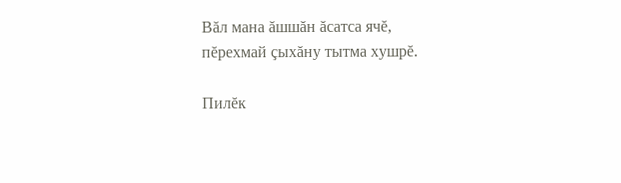Вăл мана ăшшăн ăсатса ячĕ, пĕрехмай çыхăну тытма хушрĕ.

Пилĕк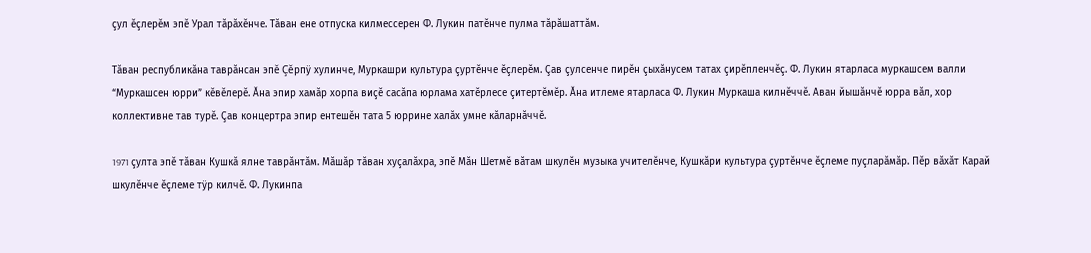çул ĕçлерĕм эпĕ Урал тăрăхĕнче. Тăван ене отпуска килмессерен Ф. Лукин патĕнче пулма тăрăшаттăм.

Тăван республикăна таврăнсан эпĕ Çĕрпÿ хулинче, Муркашри культура çуртĕнче ĕçлерĕм. Çав çулсенче пирĕн çыхăнусем татах çирĕпленчĕç. Ф. Лукин ятарласа муркашсем валли “Муркашсен юрри” кĕвĕлерĕ. Ăна эпир хамăр хорпа виçĕ сасăпа юрлама хатĕрлесе çитертĕмĕр. Ăна итлеме ятарласа Ф. Лукин Муркаша килнĕччĕ. Аван йышăнчĕ юрра вăл, хор коллективне тав турĕ. Çав концертра эпир ентешĕн тата 5 юррине халăх умне кăларнăччĕ.

1971 çулта эпĕ тăван Кушкă ялне таврăнтăм. Мăшăр тăван хуçалăхра, эпĕ Мăн Шетмĕ вăтам шкулĕн музыка учителĕнче, Кушкăри культура çуртĕнче ĕçлеме пуçларăмăр. Пĕр вăхăт Карай шкулĕнче ĕçлеме тÿр килчĕ. Ф. Лукинпа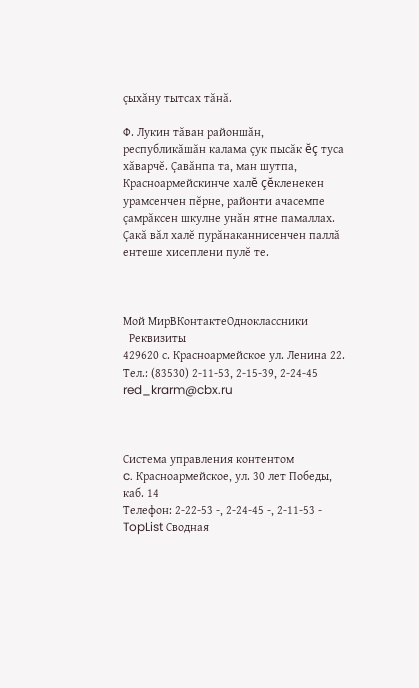çыхăну тытсах тăнă.

Ф. Лукин тăван районшăн, республикăшăн калама çук пысăк ĕç туса хăварчĕ. Çавăнпа та, ман шутпа, Красноармейскинче халĕ çĕкленекен урамсенчен пĕрне, районти ачасемпе çамрăксен шкулне унăн ятне памаллах. Çакă вăл халĕ пурăнаканнисенчен паллă ентеше хисеплени пулĕ те.



Мой МирВКонтактеОдноклассники
  Реквизиты
429620 с. Красноармейское ул. Ленина 22. Тел.: (83530) 2-11-53, 2-15-39, 2-24-45 red_krarm@cbx.ru



Система управления контентом
c. Красноармейское, ул. 30 лет Победы, каб. 14
Телефон: 2-22-53 -, 2-24-45 -, 2-11-53 -
TopList Сводная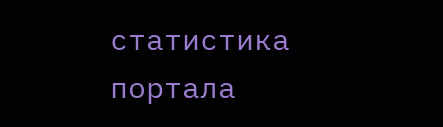статистика портала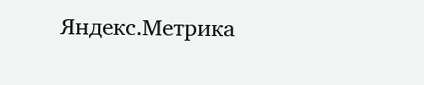Яндекс.Метрика